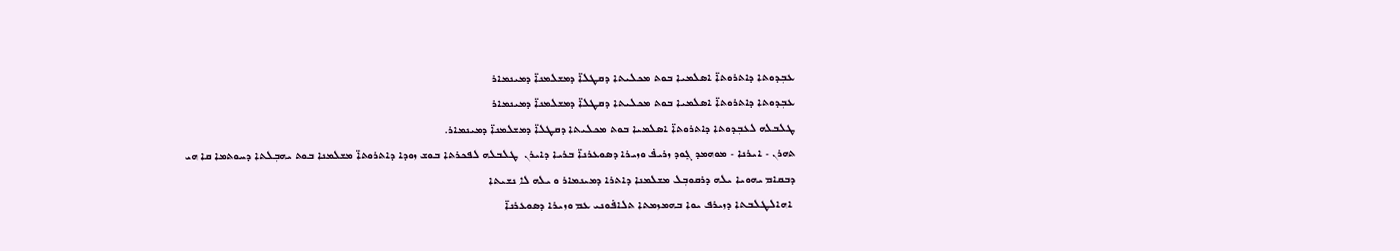ܥܒܼܕܘܬܐ ܕܐܬܪܘܬܐ̈ ܐܣܠܡܝܐ ܒܘܬ ܡܟܠܝܬܐ ܕܩܛܠܐ̈ ܕܡܫܠܡܢܐ̈ ܕܡܝܢܡܐܪ
ܥܒܼܕܘܬܐ ܕܐܬܪܘܬܐ̈ ܐܣܠܡܝܐ ܒܘܬ ܡܟܠܝܬܐ ܕܩܛܠܐ̈ ܕܡܫܠܡܢܐ̈ ܕܡܝܢܡܐܪ
ܛܠܒܠܗ ܠܥܒܼܕܘܬܐ ܕܐܬܪܘܬܐ̈ ܐܣܠܡܝܐ ܒܘܬ ܡܟܠܝܬܐ ܕܩܛܠܐ̈ ܕܡܫܠܡܢܐ̈ ܕܡܝܢܡܐܪ.
ܬܗܪܢ - ܐܝܪܢܐ - ܡܘܗܡܕ ܓܻܘܕ ܙܪܝܦ̇ ܘܙܝܪܐ ܕܣܘܥܪܢܐ̈ ܒܪܝܐ ܕܐܝܪܢ  ܛܠܒܠܗ ܠܦܟܪܬܐ ܒܘܫ ܙܘܕܐ ܕܐܬܪܘܬܐ̈ ܡܫܠܡܢܐ ܒܘܬ ܝܗܒܼܠܬܐ ܕܚܘܬܡܐ ܩܐ ܗܝ ܕܒܩܐܡ ܝܗܘܝܐ ܝܠܗ ܕܪܩܘܒܼܠ ܡܫܠܡܢܐ ܕܐܬܪܐ ܕܡܝܢܡܐܪ ܘ ܝܠܗ ܠܐ ܢܫܝܬܐ
 ܐܗܐܠܛܠܒܬܐ ܕܙܝܪܦ ܝܘܐ ܒܗܡܙܡܬܐ ܬܠܐܦ̇ܘܢܝ ܥܡ ܘܙܝܪܐ ܕܣܘܥܪܢܐ̈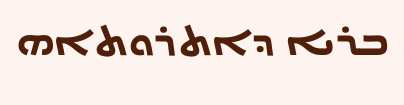ܒܪܝܐ ܕܐܬܪܘܬܐܗ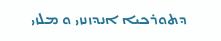ܕܬܘܪܟܝܐ ܐܢܕܙܢܙܝ ܘ ܡܠܙܝ